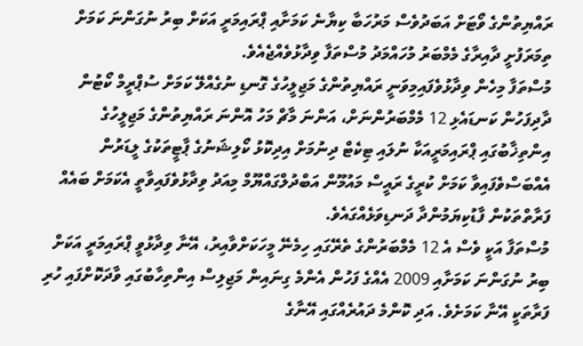ރައްޔިތުންގެ ވޯޓަށް އަބަދުވެސް މަރުހަބާ ކިޔާނެ ކަމަށާއި ޕްރައިމަރީ އަކަށް ބިރު ނުގަންނަ ކަމަށް ތިމަރަފުށީ ދާއިރާގެ މެމްބަރު މުހައްމަދު މުސްތަފާ ވިދާޅުވެއްޖެއެވެ.
މުސްތަފާ މިހެން ވިދާޅުވެފައިމިވަނީ ރައްޔިތުންގެ މަޖިލީހުގެ ގޮނޑި ނުގެއްލޭ ކަމަށް ސުޕްރީމް ކޯޓުން ދާދިފަހުން ކަނޑައެޅި 12 މެމްބަރުންނަށް، އަންނަ މާޗް މަހު އޮންނަ ރައްޔިތުންގެ މަޖިލީހުގެ އިންތިޚާބުގައި ޕްރައިމަރީއަކާ ނުލައި ޓިކެޓް ދިނުމަށް އިދިކޮޅު ކޯލިޝަނުގެ ޕާޓީތަކުގެ ލީޑަރުން އެއްބަސްވެފައިވާ ކަމަށް ކުރީގެ ރައީސް މައުމޫން އަބްދުލްގައްޔޫމް މިއަދު ވިދާޅުވެފައިވާތީ އެކަމަށް ބައެއް ފަރާތްތަކުން ފާޑުކިޔަމުންދާ ދަނޑިވަޅެއްގައެވެ.
މުސްތަފާ އަކީ ވެސް އެ 12 މެމްބަރުންގެ ތެރޭގައި ހިމެނޭ މީހަކަށްވާއިރު، އޭނާ ވިދާޅުވީ ޕްރައިމަރީ އަކަށް ބިރު ނުގަންނަ ކަމަށާއި 2009 އެއްގެ ފަހުން އެންމެ ގިނައިން މަޖިލިސް އިންތިހާބުގައި ވާދަކޮށްފައި ހުރި ފަރާތަކީ އޭނާ ކަމަށެވެ. އަދި ކޮންމެ ދައުރެއްގައި އޭނާގެ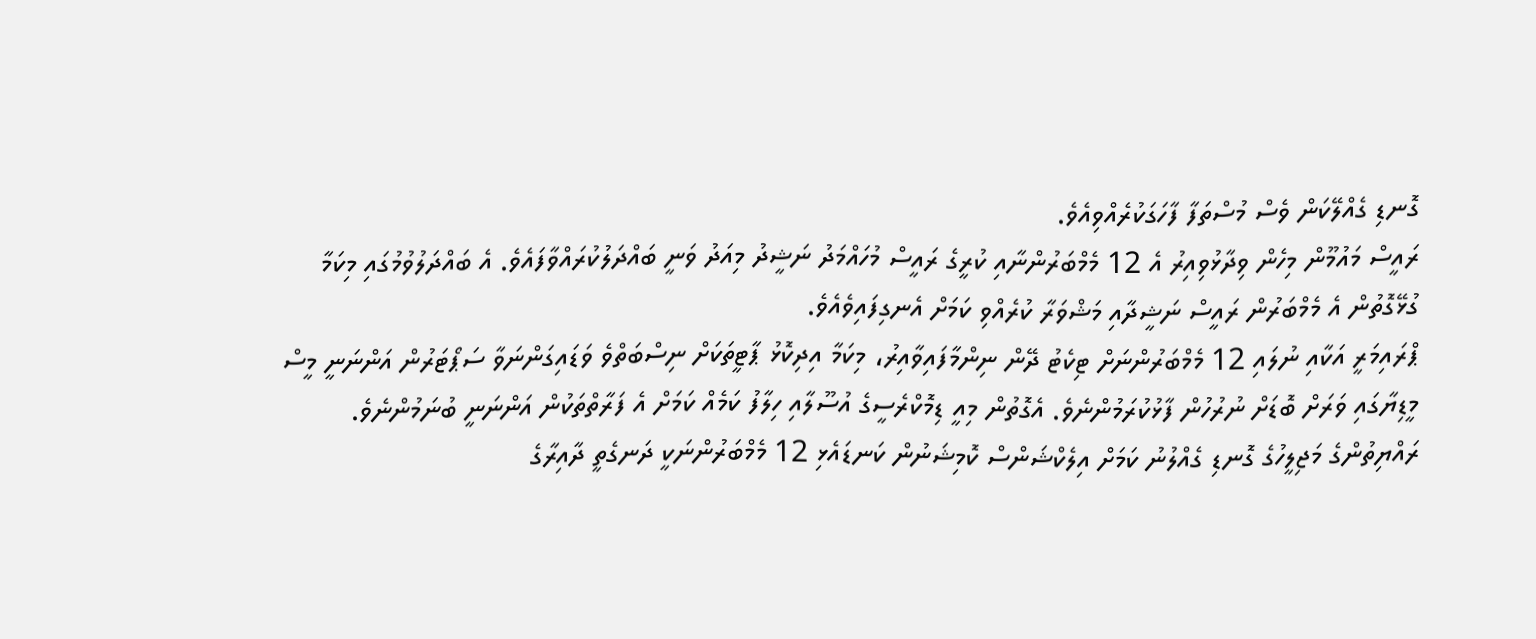ގޮނޑި ގެއްލޭކަން ވެސް މުސްތަފާ ފާހަގަކުރެއްވިއެވެ.
ރައީސް މައުމޫން މިހެން ވިދާޅުވިއިރު އެ 12 މެމްބަރުންނާއި ކުރީގެ ރައީސް މުހައްމަދު ނަޝީދު މިއަދު ވަނީ ބައްދަލުކުރައްވާފައެވެ. އެ ބައްދަލުވުމުގައި މިކަމާ ގުޅޭގޮތުން އެ މެމްބަރުން ރައީސް ނަޝީދާއި މަޝްވަރާ ކުރެއްވި ކަމަށް އެނގިފައިވެއެވެ.
ޕްރައިމަރީ އަކާއި ނުލައި 12 މެމްބަރުންނަށް ޓިކެޓު ދޭން ނިންމާފައިވާއިރު، މިކަމާ އިދިކޮޅު ޕާޓީތަކަށް ނިސްބަތްވެ ވަޑައިގަންނަވާ ސަޕޯޓަރުން އަންނަނީ މީސް މީޑިޔާގައި ވަރަށް ބޮޑަށް ނުރުހުން ފާޅުކުރަމުންނެވެ. އެގޮތުން މިއީ ޑިމޮކްރެސީގެ އުސޫލާއި ހިލާފު ކަމެއް ކަމަށް އެ ފަރާތްތަކުން އަންނަނީ ބުނަމުންނެވެ.
ރައްޔިތުންގެ މަޖިލީހުގެ ގޮނޑި ގެއްލުނު ކަމަށް އިލެކްޝަންސް ކޮމިޝަނުން ކަނޑައެޅި 12 މެމްބަރުންނަކީ ދަނގެތީ ދާއިރާގެ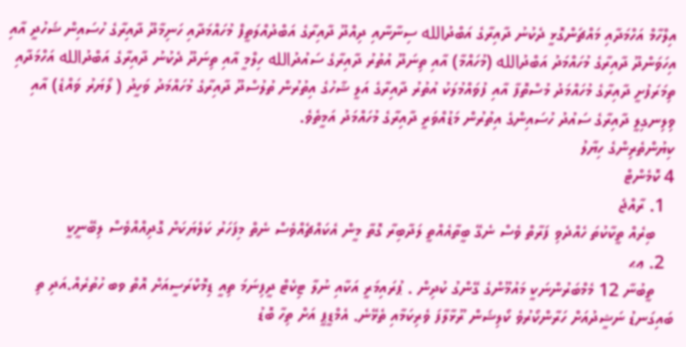އިލްހާމް އަހްމަދާއި މައްޗަންގޮޅީ ދެކުނު ދާއިރާގެ އަބްދުالله ސިނާނާއި ދިއްދޫ ދާއިރާގެ އަބްދުއްލަތީފް މުހައްމަދާއި ހަނިމާދޫ ދާއިރާގެ ހުސައިން ޝަހުދީ އާއި އިހަވަންދޫ ދާއިރާގެ މުހައްމަދު އަބްދުالله (މުހައްމާ) އާއި ތިނަދޫ އުތުރު ދާއިރާގެ ސައުދުالله ހިލްމީ އާއި ތިނަދޫ ދެކުނު ދާއިރާގެ އަބްދުالله އަހްމަދާއި ތިމަރަފުށީ ދާއިރާގެ މުހައްމަދު މުސްތޮފާ އާއި ފުވައްމުލަކު އުތުރު ދާއިރާގެ އަލީ ޝާހުގެ އިތުރުން ތުލުސްދޫ ދާއިރާގެ މުހައްމަދު ވަހީދު ( ލޯޔަރު ވައްޑެ) އާއި ވިލިނގިލީ ދާއިރާގެ ސައުދު ހުސައިންގެ އިތުރުން މަޑުއްވަރީ ދާއިރާގެ މުހައްމަދު އަމީތެވެ.
ކިޔުންތެރިންގެ ހިޔާލު
4 ކޮމެންޓް
  1. ރާއްޖެ
    ބިރެއް ތީކާކުތަ ހެއްދެވި ފަރާތް ވެސް ނެގޭ ބީތާއެއްތީ ލަދާބިރާ ގޮތާ މީން އެކައްޗެއްވެސް ނެތް މިފަހަރު ކަލެޔަކަށް ގޮދިއްއްވެސް ލިބޭނީކީ
  2. ޢޙ
    ތީބުނާ 12 މެމްބަރުންނަކީ މައުމޫންގެ ގޭންގު ކުދިން . ޕުރައިމަރީ އަކާއި ނުލާ ޓިކެޓް ދީފިނަމަ ތިއީ ޑިމޮކްރަސީއަށް އޮތް ވބ ހުތުރެއް.އަދި ތި ބައިގަނޑު ނަޝީދުއަށް ހަރާންކޯރުވެ ކޯލިޝަން ރޫޅާލާފަ ވެރިކަމާއި ތެޅޭނެ. އެމްޑީޕީ އަށް ތިހާ ބޮޑު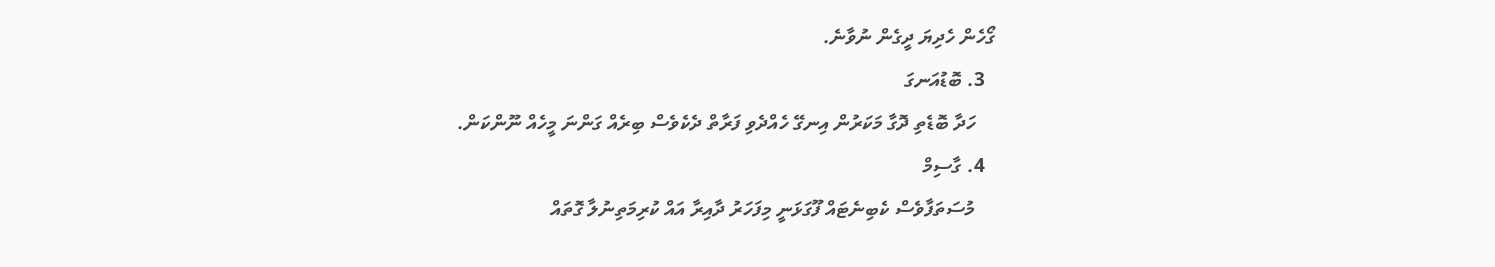ގޯހެން ހެދިޔަ ދީގެން ނުވާނެ.
  3. ބޮޑުއަނގަ
    ހަދާ ބޮޑެތި ދޮގާ މަކަރުން އިނގޭ ހެއްދެވި ފަރާތް ދެކެވެސް ބިރެއް ގަންނަ މީހެއް ނޫންކަން.
  4. ގާސިމް
    މުސަތަފާވެސް ކެބިނެޓައް ފޫގަޅަނީ މިފަހަރު ދާއިރާ އައް ކުރިމަތިނުލާ ގޮތައް